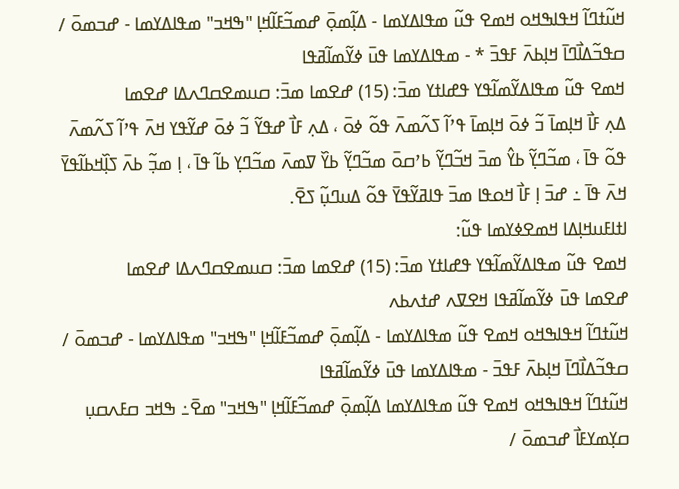ߞߎ߬ߙߣߊ߬ ߞߟߊߒߞߋ ߞߘߐ ߟߎ߬ ߘߟߊߡߌߘߊ - ߡߊ߲߬ߘߋ߲߫ ߝߘߏ߬ߓߊ߬ߞߊ߲ "ߒߞߏ" ߘߟߊߡߌߘߊ - ߝߏߘߋ߫ / ߛߟߏ߬ߡߊ߯ߣߊ߫ ߞߊ߲ߕߍ߫ ߓߟߏ߫ * - ߘߟߊߡߌߘߊ ߟߎ߫ ߦߌ߬ߘߊ߬ߥߟߊ
ߞߘߐ ߟߎ߬ ߘߟߊߡߌ߬ߘߊ߬ߟߌ ߟߝߊߙߌ ߘߏ߫: (15) ߝߐߘߊ ߘߏ߫: ߛߎߘߐߛߣߍߡߊ ߝߐߘߊ
ߡߍ߲ ߓߊ߯ ߞߊ߲ߘߊ߫ ߏ߬ ߦߋ߫ ߞߊ߲ߘߊ߫ ߟߴߊ߬ ߖߍ߬ߘߍ߫ ߟߋ߬ ߦߋ߫ ، ߡߍ߲ ߓߊ߯ ߝߟߌ߬ ߏ߬ ߦߋ߫ ߝߌ߬ߟߌ ߞߍ߫ ߟߴߊ߬ ߖߍ߬ߘߍ߫ ߟߋ߬ ߟߊ߫ ، ߘߏ߬ߣߌ߲߬ ߕߌ߮ ߘߏ߫ ߞߏ߬ߣߌ߲߬ ߕߴߛߋ߫ ߘߏ߬ߣߌ߲߬ ߕߌ߰ ߜߘߍ߫ ߘߏ߬ߣߌ߲ ߕߊ߬ ߟߊ߫ ، ߊ߲ ߘߏ߲߬ ߕߍ߫ ߖߊ߲߰ߞߕߊ߬ߟߌ߫ ߞߍ߫ ߟߊ߫ ߸ ߝߏ߫ ߊ߲ ߓߊ߯ ߞߋߟߊ ߘߏ߫ ߟߊߥߌ߬ߟߌ߫ ߟߋ߬ ߡߎߣߎ߲߬ ߖߐ߫.
ߊߙߊߓߎߞߊ߲ߡߊ ߞߘߐߦߌߘߊ ߟߎ߬:
ߞߘߐ ߟߎ߬ ߘߟߊߡߌ߬ߘߊ߬ߟߌ ߟߝߊߙߌ ߘߏ߫: (15) ߝߐߘߊ ߘߏ߫: ߛߎߘߐߛߣߍߡߊ ߝߐߘߊ
ߝߐߘߊ ߟߎ߫ ߦߌ߬ߘߊ߬ߥߟߊ ߞߐߜߍ ߝߙߍߕߍ
ߞߎ߬ߙߣߊ߬ ߞߟߊߒߞߋ ߞߘߐ ߟߎ߬ ߘߟߊߡߌߘߊ - ߡߊ߲߬ߘߋ߲߫ ߝߘߏ߬ߓߊ߬ߞߊ߲ "ߒߞߏ" ߘߟߊߡߌߘߊ - ߝߏߘߋ߫ / ߛߟߏ߬ߡߊ߯ߣߊ߫ ߞߊ߲ߕߍ߫ ߓߟߏ߫ - ߘߟߊߡߌߘߊ ߟߎ߫ ߦߌ߬ߘߊ߬ߥߟߊ
ߞߎ߬ߙߣߊ߬ ߞߟߊߒߞߋ ߞߘߐ ߟߎ߬ ߘߟߊߡߌߘߊ ߡߊ߲߬ߘߋ߲߫ ߝߘߏ߬ߓߊ߬ߞߊ߲ "ߒߞߏ" ߘߐ߫߸ ߒߞߏ ߛߓߍߛߎ߲ ߛߌ߲ߘߌߓߊ߯ ߝߏߘߋ߫ /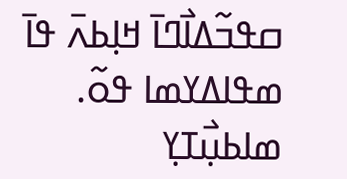ߛߟߏ߬ߡߊ߯ߣߊ߫ ߞߊ߲ߕߍ߫ ߟߊ߫ ߘߟߊߡߌߘߊ ߟߋ߬.
ߘߊߕߎ߲߯ߠߌ߲